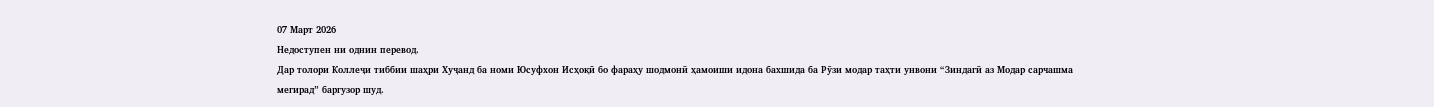07 Март 2026
Недоступен ни однин перевод.
Дар толори Коллеҷи тиббии шаҳри Хуҷанд ба номи Юсуфхон Исҳоқӣ бо фараҳу шодмонӣ ҳамоиши идона бахшида ба Рӯзи модар таҳти унвони “Зиндагӣ аз Модар сарчашма мегирад” баргузор шуд.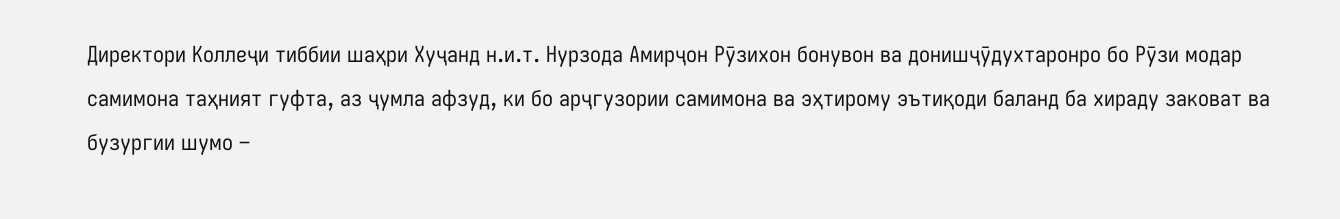Директори Коллеҷи тиббии шаҳри Хуҷанд н.и.т. Нурзода Амирҷон Рӯзихон бонувон ва донишҷӯдухтаронро бо Рӯзи модар самимона таҳният гуфта, аз ҷумла афзуд, ки бо арҷгузории самимона ва эҳтирому эътиқоди баланд ба хираду заковат ва бузургии шумо –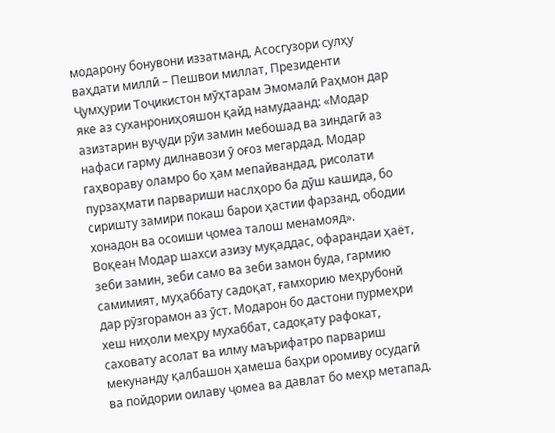модарону бонувони иззатманд, Асосгузори сулҳу ваҳдати миллӣ – Пешвои миллат, Президенти Ҷумҳурии Тоҷикистон мӯҳтарам Эмомалӣ Раҳмон дар яке аз суханрониҳояшон қайд намудаанд: «Модар азизтарин вуҷуди рӯи замин мебошад ва зиндагӣ аз нафаси гарму дилнавози ӯ оғоз мегардад. Модар гаҳвораву оламро бо ҳам мепайвандад, рисолати пурзаҳмати парвариши наслҳоро ба дӯш кашида, бо сиришту замири покаш барои ҳастии фарзанд, ободии хонадон ва осоиши ҷомеа талош менамояд».
Воқеан Модар шахси азизу муқаддас, офарандаи ҳаёт, зеби замин, зеби само ва зеби замон буда, гармию самимият, муҳаббату садоқат, ғамхорию меҳрубонӣ дар рӯзгорамон аз ӯст. Модарон бо дастони пурмеҳри хеш ниҳоли меҳру мухаббат, садоқату рафокат, саховату асолат ва илму маърифатро парвариш мекунанду қалбашон ҳамеша баҳри оромиву осудагӣ ва пойдории оилаву ҷомеа ва давлат бо меҳр метапад.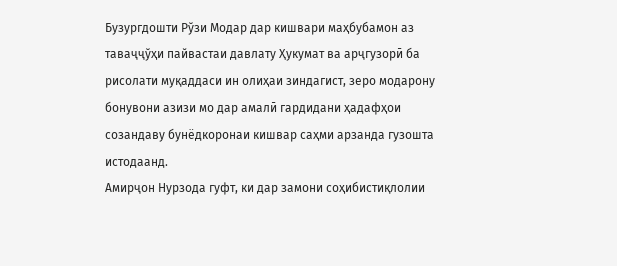Бузургдошти Рўзи Модар дар кишвари маҳбубамон аз таваҷҷўҳи пайвастаи давлату Ҳукумат ва арҷгузорӣ ба рисолати муқаддаси ин олиҳаи зиндагист, зеро модарону бонувони азизи мо дар амалӣ гардидани ҳадафҳои созандаву бунёдкоронаи кишвар саҳми арзанда гузошта истодаанд.
Амирҷон Нурзода гуфт, ки дар замони соҳибистиқлолии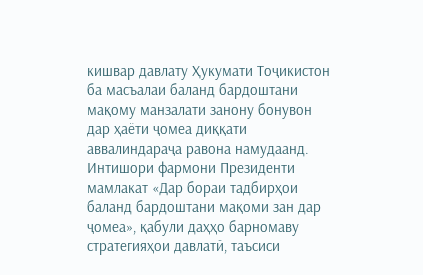кишвар давлату Ҳукумати Тоҷикистон ба масъалаи баланд бардоштани мақому манзалати занону бонувон дар ҳаёти ҷомеа диққати аввалиндараҷа равона намудаанд. Интишори фармони Президенти мамлакат «Дар бораи тадбирҳои баланд бардоштани мақоми зан дар ҷомеа», қабули даҳҳо барномаву стратегияҳои давлатӣ, таъсиси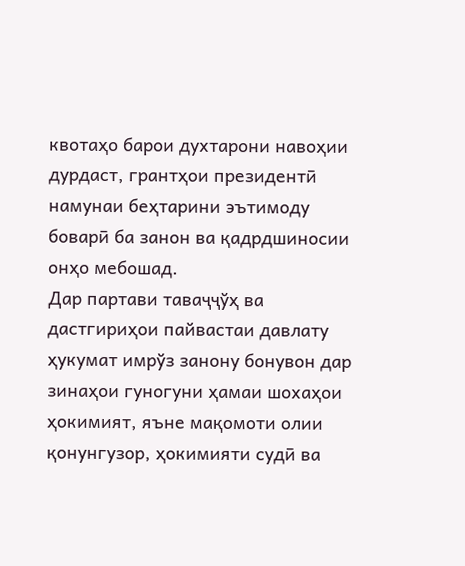квотаҳо барои духтарони навоҳии дурдаст, грантҳои президентӣ намунаи беҳтарини эътимоду боварӣ ба занон ва қадрдшиносии онҳо мебошад.
Дар партави таваҷҷўҳ ва дастгириҳои пайвастаи давлату ҳукумат имрўз занону бонувон дар зинаҳои гуногуни ҳамаи шохаҳои ҳокимият, яъне мақомоти олии қонунгузор, ҳокимияти судӣ ва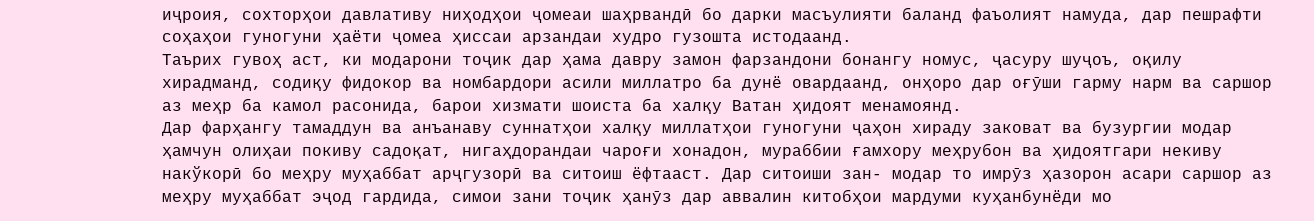иҷроия, сохторҳои давлативу ниҳодҳои ҷомеаи шаҳрвандӣ бо дарки масъулияти баланд фаъолият намуда, дар пешрафти соҳаҳои гуногуни ҳаёти ҷомеа ҳиссаи арзандаи худро гузошта истодаанд.
Таърих гувоҳ аст, ки модарони тоҷик дар ҳама давру замон фарзандони бонангу номус, ҷасуру шуҷоъ, оқилу хирадманд, содиқу фидокор ва номбардори асили миллатро ба дунё овардаанд, онҳоро дар оғӯши гарму нарм ва саршор аз меҳр ба камол расонида, барои хизмати шоиста ба халқу Ватан ҳидоят менамоянд.
Дар фарҳангу тамаддун ва анъанаву суннатҳои халқу миллатҳои гуногуни ҷаҳон хираду заковат ва бузургии модар ҳамчун олиҳаи покиву садоқат, нигаҳдорандаи чароғи хонадон, мураббии ғамхору меҳрубон ва ҳидоятгари некиву накўкорӣ бо меҳру муҳаббат арҷгузорӣ ва ситоиш ёфтааст. Дар ситоиши зан- модар то имрӯз ҳазорон асари саршор аз меҳру муҳаббат эҷод гардида, симои зани тоҷик ҳанӯз дар аввалин китобҳои мардуми куҳанбунёди мо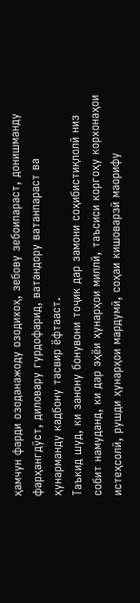ҳамчун фарди озоданажоду озодихоҳ, зебову зебоипараст, донишманду фарҳангдӯст, диловару гурдофарид, ватандору ватанпараст ва ҳунарманду кадбону тасвир ёфтааст.
Таъкид шуд, ки занону бонувони тоҷик дар замони соҳибистиқлолӣ низ собит намуданд, ки дар эҳёи ҳунарҳои миллӣ, таъсиси коргоҳу корхонаҳои истеҳсолӣ, рушди ҳунарҳои мардумӣ, соҳаи кишоварзӣ маорифу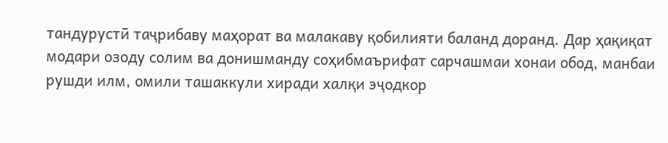тандурустӣ таҷрибаву маҳорат ва малакаву қобилияти баланд доранд. Дар ҳақиқат модари озоду солим ва донишманду соҳибмаърифат сарчашмаи хонаи обод, манбаи рушди илм, омили ташаккули хиради халқи эҷодкор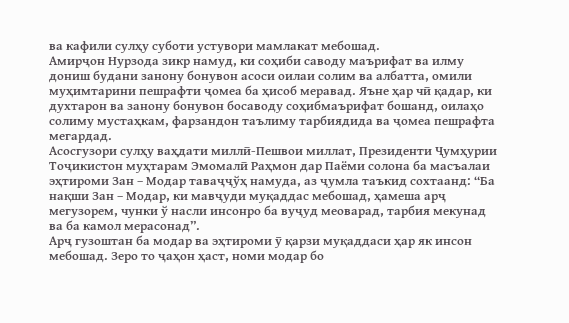ва кафили сулҳу суботи устувори мамлакат мебошад.
Амирҷон Нурзода зикр намуд, ки соҳиби саводу маърифат ва илму дониш будани занону бонувон асоси оилаи солим ва албатта, омили муҳимтарини пешрафти ҷомеа ба ҳисоб меравад. Яъне ҳар чӣ қадар, ки духтарон ва занону бонувон босаводу соҳибмаърифат бошанд, оилаҳо солиму мустаҳкам, фарзандон таълиму тарбиядида ва ҷомеа пешрафта мегардад.
Асосгузори сулҳу ваҳдати миллӣ-Пешвои миллат, Президенти Ҷумҳурии Тоҷикистон муҳтарам Эмомалӣ Раҳмон дар Паёми солона ба масъалаи эҳтироми Зан – Модар таваҷҷўҳ намуда, аз ҷумла таъкид сохтаанд: “Ба нақши Зан – Модар, ки мавҷуди муқаддас мебошад, ҳамеша арҷ мегузорем, чунки ў насли инсонро ба вуҷуд меоварад, тарбия мекунад ва ба камол мерасонад”.
Арҷ гузоштан ба модар ва эҳтироми ӯ қарзи муқаддаси ҳар як инсон мебошад. Зеро то ҷаҳон ҳаст, номи модар бо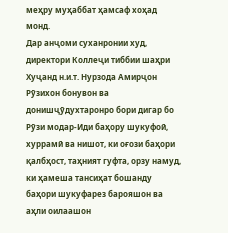меҳру муҳаббат ҳамсаф хоҳад монд.
Дар анҷоми суханронии худ, директори Коллеҷи тиббии шаҳри Хуҷанд н.и.т. Нурзода Амирҷон Рӯзихон бонувон ва донишҷӯдухтаронро бори дигар бо Рӯзи модар-Иди баҳору шукуфоӣ, хуррамӣ ва нишот, ки оғози баҳори қалбҳост, таҳният гуфта, орзу намуд, ки ҳамеша тансиҳат бошанду баҳори шукуфарез барояшон ва аҳли оилаашон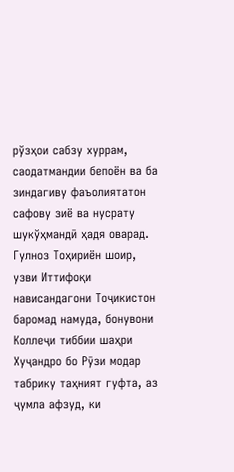рўзҳои сабзу хуррам, саодатмандии бепоён ва ба зиндагиву фаъолиятатон сафову зиё ва нусрату шукўҳмандӣ ҳадя оварад.
Гулноз Тоҳириён шоир, узви Иттифоқи нависандагони Тоҷикистон баромад намуда, бонувони Коллеҷи тиббии шаҳри Хуҷандро бо Рӯзи модар табрику таҳният гуфта, аз ҷумла афзуд, ки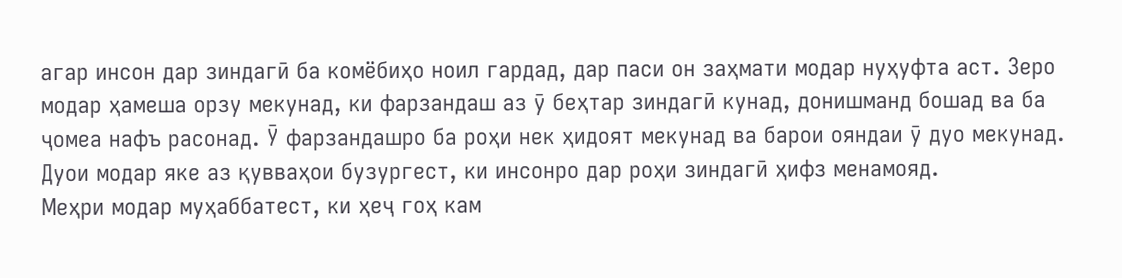агар инсон дар зиндагӣ ба комёбиҳо ноил гардад, дар паси он заҳмати модар нуҳуфта аст. Зеро модар ҳамеша орзу мекунад, ки фарзандаш аз ӯ беҳтар зиндагӣ кунад, донишманд бошад ва ба ҷомеа нафъ расонад. Ӯ фарзандашро ба роҳи нек ҳидоят мекунад ва барои ояндаи ӯ дуо мекунад. Дуои модар яке аз қувваҳои бузургест, ки инсонро дар роҳи зиндагӣ ҳифз менамояд.
Меҳри модар муҳаббатест, ки ҳеҷ гоҳ кам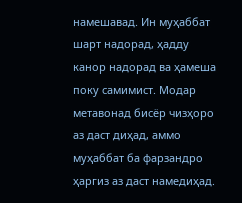намешавад. Ин муҳаббат шарт надорад, ҳадду канор надорад ва ҳамеша поку самимист. Модар метавонад бисёр чизҳоро аз даст диҳад, аммо муҳаббат ба фарзандро ҳаргиз аз даст намедиҳад.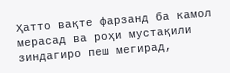Ҳатто вақте фарзанд ба камол мерасад ва роҳи мустақили зиндагиро пеш мегирад,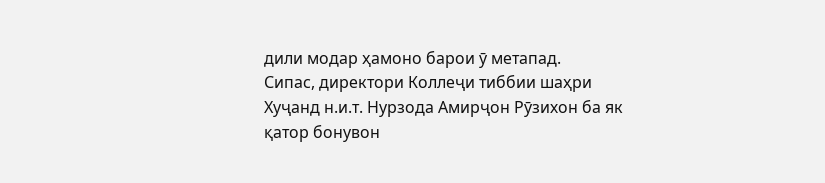дили модар ҳамоно барои ӯ метапад.
Сипас, директори Коллеҷи тиббии шаҳри Хуҷанд н.и.т. Нурзода Амирҷон Рӯзихон ба як қатор бонувон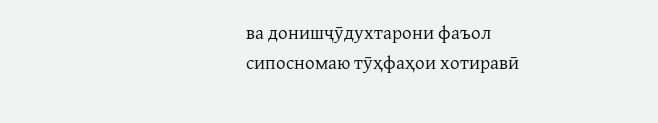ва донишҷӯдухтарони фаъол сипосномаю тӯҳфаҳои хотиравӣ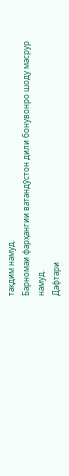тақдим намуд.
Барномаи фарҳангии ватандӯстон дили бонувонро шоду масрур намуд.
Дафтари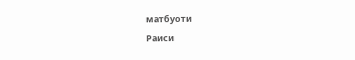матбуоти
Раиси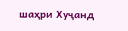шаҳри Хуҷанд